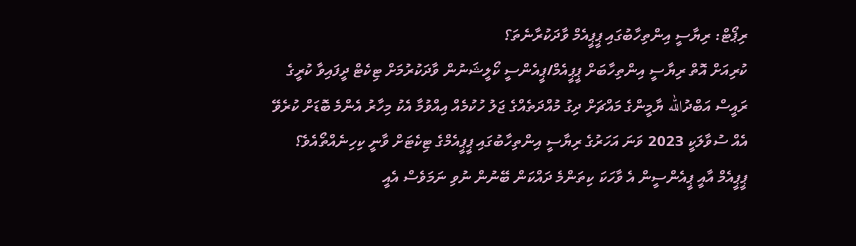ރިޕޯޓް: ރިޔާސީ އިންތިހާބުގައި ޕީޕީއެމް ވާދަކުރާނެތަ؟
ކުރިއަށް އޮތް ރިޔާސީ އިންތިހާބަށް ޕީޕީއެމް/ޕީއެންސީ ކޯލީޝަނުން ވާދަކުރުމަށް ޓިކެޓް ދީފައިވާ ކުރީގެ ރައީސް އަބްދުالله ޔާމީންގެ މައްޗަށް ދިގު މުއްދަތެއްގެ ޖަލު ހުކުމެއް އިއްވުމާ އެކު މިހާރު އެންމެ ބޮޑަށް ކުރެވޭ އެއް ސުވާލަކީ 2023 ވަނަ އަހަރުގެ ރިޔާސީ އިންތިހާބުގައި ޕީޕީއެމްގެ ޓިކެޓަށް ވާނީ ކިހިނެއްތޯއެވެ؟
ޕީޕީއެމް އާއީ ޕީއެންސީން އެ ވާހަކަ ކިތަންމެ ދައްކަން ބޭނުން ނުވި ނަމަވެސް އެއީ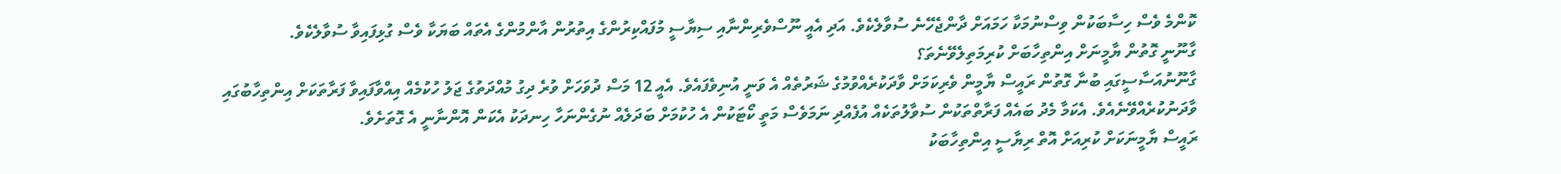ކޮންމެ ވެސް ހިސާބަކުން ވިސްނުމަކާ ހަމައަށް ދާންޖެހޭނެ ސުވާލެކެވެ. އަދި އެއީ ނޫސްވެރިންނާއި ސިޔާސީ މުފައްކިރުންގެ އިތުރުން އާންމުންގެ އެތައް ބަޔަކާ ވެސް ގުޅިފައިވާ ސުވާލެކެވެ.
ގާނޫނީ ގޮތުން ޔާމީނަށް އިންތިހާބަށް ކުރިމަތިލެވޭނެތަ؟
ގާނޫނުއަސާސީގައި ބުނާ ގޮތުން ރައީސް ޔާމީން ވެރިކަމަށް ވާދަކުރެއްވުމުގެ ޝަރުތެއް އެ ވަނީ އުނިވެފައެވެ. އެއީ 12 މަސް ދުވަހަށް ވުރެ ދިގު މުއްދަތުގެ ޖަލު ހުކުމެއް އިއްވާފައިވާ ފަރާތަކަށް އިންތިހާބުގައި ވާދަނުކުރެއްވޭނެއެވެ. އެކަމާ މެދު ބައެއް ފަރާތްތަކުން ސުވާލުތަކެއް އުފެއްދި ނަމަވެސް މަތީ ކޯޓަކުން އެ ހުކުމަށް ބަދަލެއް ނުގެންނަހާ ހިނދަކު އެކަން އޮންނާނީ އެ ގޮތަށެވެ.
ރައީސް ޔާމީނަކަށް ކުރިއަށް އޮތް ރިޔާސީ އިންތިހާބަކު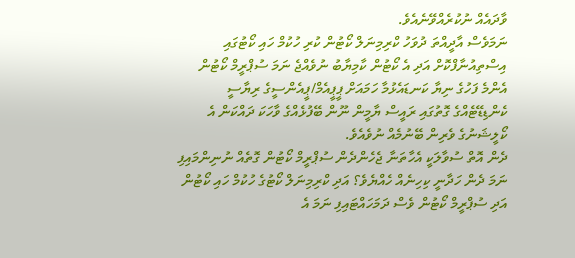ވާދައެއް ނުކުރެއްވޭނެއެވެ.
ނަމަވެސް އާދީއްތަ ދުވަހު ކްރިމިނަލް ކޯޓުން ކުރި ހުކުމް ހައި ކޯޓުގައި އިސްތިއުނާފްކޮށް އަދި އެ ކޯޓުން ކާމިޔާބު ނުވެއްޖެ ނަމަ ސުޕްރީމް ކޯޓުން އެންމެ ފަހުގެ ނިޔާ ކަނޑައެޅުމާ ހަމައަށް ޕީޕީއެމް/ޕީއެންސީގެ ރިޔާސީ ކެންޑިޑޭޓެއްގެ ގޮތުގައި ރައީސް ޔާމީން ނޫން ބޭފުޅެއްގެ ވާހަކަ ދައްކަން އެ ކޯލީޝަނުގެ ވެރިން ބޭނުމެއް ނުވެއެވެ.
ދެން އޮތް ސުވާލަކީ އެހާތަނާ ޖެހެންދެން ސުޕްރީމް ކޯޓުން ގޮތެއް ނުނިންމައިފި ނަމަ ދެން ހަދާނީ ކިހިނެއް ހެއްޔެވެ؟ އަދި ކްރިމިނަލް ކޯޓުގެ ހުކުމް ހައި ކޯޓުން އަދި ސުޕްރީމް ކޯޓުން ވެސް ދަމަހައްޓައިފި ނަމަ އެ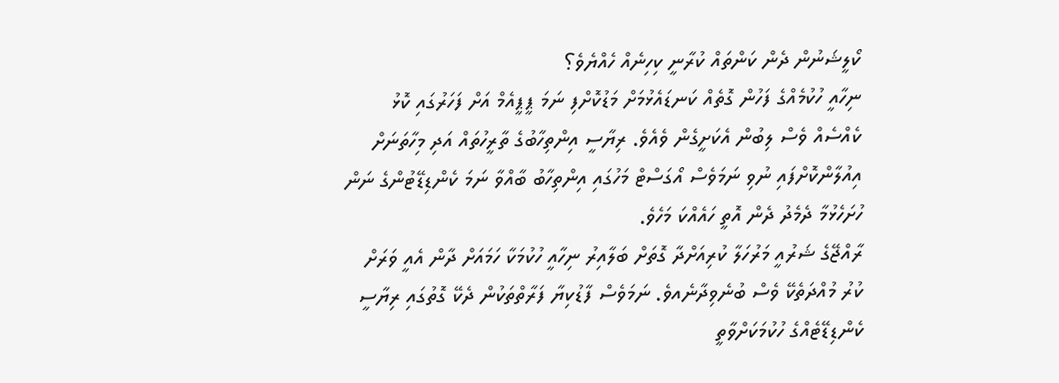ކޯލީޝަނުން ދެން ކަންތައް ކުރާނީ ކިހިނެއް ހެއްޔެވެ؟
ނިހާއީ ހުކުމެއްގެ ފަހުން ގޮތެއް ކަނޑައެޅުމަށް މަޑުކޮށްފި ނަމަ ޕީޕީއެމް އަށް ފަހަރުގައި ކޮޅު ކެއްސެއް ވެސް ލިބުން އެކަށީގެން ވެއެވެ. ރިޔާސީ އިންތިހާބުގެ ތާރީހުތައް އަދި މިހާތަނަށް އިއުލާންކޮށްފައި ނުވި ނަމަވެސް އޯގަސްޓް މަހުގައި އިންތިހާބު ބާއްވާ ނަމަ ކެންޑިޑޭޓުންގެ ނަން ހުށަހެޅުމާ ދެމެދު ދެން އޮތީ ހައެއްކަ މަހެވެ.
ރާއްޖޭގެ ޝަރުއީ މަރުހަލާ ކުރިއަށްދާ ގޮތަށް ބަލާއިރު ނިހާއީ ހުކުމަކާ ހަމައަށް ދާން އެއީ ވަރަށް ކުރު މުއްދަތެކޭ ވެސް ބުނެވިދާނެއވެ. ނަމަވެސް ފާޑުކިޔާ ފަރާތްތަކުން ދެކޭ ގޮތުގައި ރިޔާސީ ކެންޑިޑޭޓެއްގެ ހުކުމަކަށްވާތީ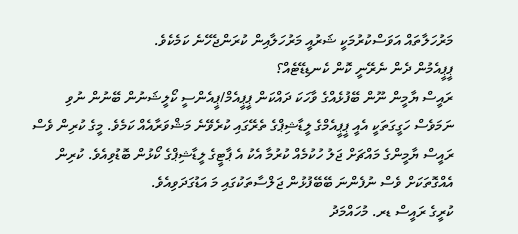މަރުހަލާތައް އަވަސްކުރުމަކީ ޝަރުއީ މަރުހަލާއިން ކުރަންޖެހޭނެ ކަމެކެވެ.
ޕީޕީއެމުން ދެން ނެރޭނީ ކޮން ކެނޑިޑޭޓެއް؟
ރައީސް ޔާމީން ނޫން ބޭފުޅެއްގެ ވާހަކަ ދައްކަން ޕީޕީއެމް/ޕީއެންސީ ކޯލީޝަނުން ބޭނުން ނުވި ނަމަވެސް ހަގީގަތަކީ އެއީ ޕީޕީއެމްގެ ލީޑާޝިޕްގެ ތެރޭގައި ކުރެވޭނެ މަޝްވަރާއެއް ކަމެވެ. މީގެ ކުރިން ވެސް ރައީސް ޔާމީންގެ މައްޗަށް ޖަލު ހުކުމެއް ކުރުމާ އެކު އެ ޕާޓީގެ ލީޑާޝިޕްގެ ކޯޅުން ބޮޑުވިއެވެ. ކުރިން އެއްގޮތަކަށް ވެސް ނުފެންނަ ބޭބޭފުޅުން ޖަލްސާތަކުގައި މަ އަޑުގަދަވިއެވެ.
ކުރީގެ ރައީސް ޑރ. މުހައްމަދު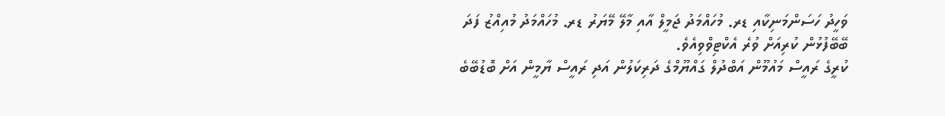ވަހީދު ހަސަންމަނިކާއި ޑރ. މުހައްމަދު ޖަމީލް އާއި މާލޭ މޭޔަރު ޑރ. މުހައްމަދު މުއިއްޒު ފަދަ ބޭބޭފުޅުން ކުރިއަށް ވުރެ އެކްޓިވްވިއެވެ.
ކުރީގެ ރައީސް މައުމޫން އަބްދުލް ގައްޔޫމްގެ ދަރިކަލުން އަދި ރައީސް ޔާމީން އަށް ބޮޑުބޭބެ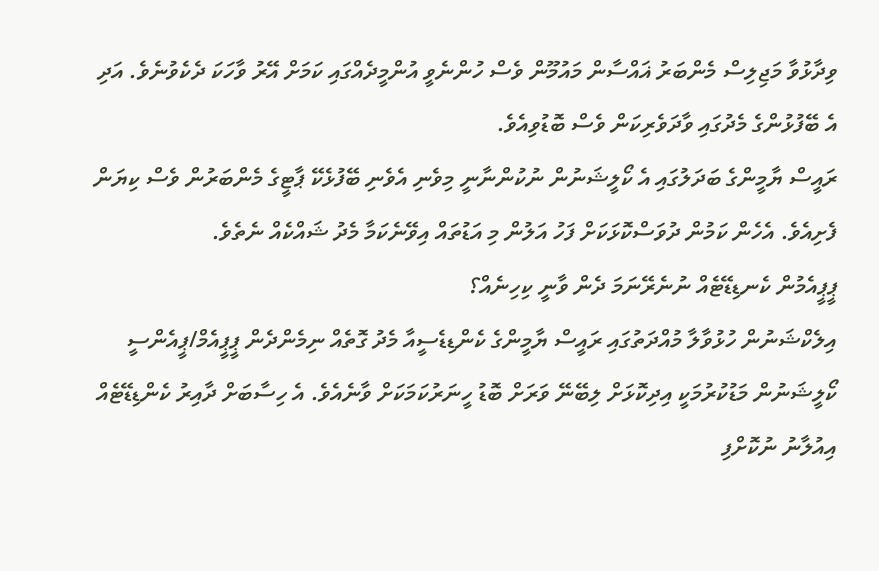ވިދާޅުވާ މަޖިލިސް މެންބަރު ޣައްސާން މައުމޫން ވެސް ހުންނެވީ އުންމީދެއްގައި ކަމަށް އޭރު ވާހަކަ ދެކެވުނެވެ. އަދި އެ ބޭފުޅުންގެ މެދުގައި ވާދަވެރިކަން ވެސް ބޮޑުވިއެވެ.
ރައީސް ޔާމީންގެ ބަދަލުގައި އެ ކޯލީޝަނުން ނުކުންނާނީ މިވެނި އެވެނި ބޭފުޅެކޭ ޕާޓީގެ މެންބަރުން ވެސް ކިޔަން ފެށިއެވެ. އެހެން ކަމުން ދުވަސްކޮޅަކަށް ފަހު އަލުން މި އަޑުތައް އިވޭނެކަމާ މެދު ޝައްކެއް ނެތެވެ.
ޕީޕީއެމުން ކެނޑިޑޭޓެއް ނުނެރޭނަމަ ދެން ވާނީ ކިހިނެއް؟
އިލެކްޝަނުން ހުޅުވާލާ މުއްދަތުގައި ރައީސް ޔާމީންގެ ކެންޑިޑެސީއާ މެދު ގޮތެއް ނިމެންދެން ޕީޕީއެމް/ޕީއެންސީ ކޯލީޝަނުން މަޑުކުރުމަކީ އިދިކޮޅަށް ލިބޭނޭ ވަރަށް ބޮޑު ހީނަރުކަމަކަށް ވާނެއެވެ. އެ ހިސާބަށް ދާއިރު ކެންޑިޑޭޓެއް އިއުލާނު ނުކޮށްފި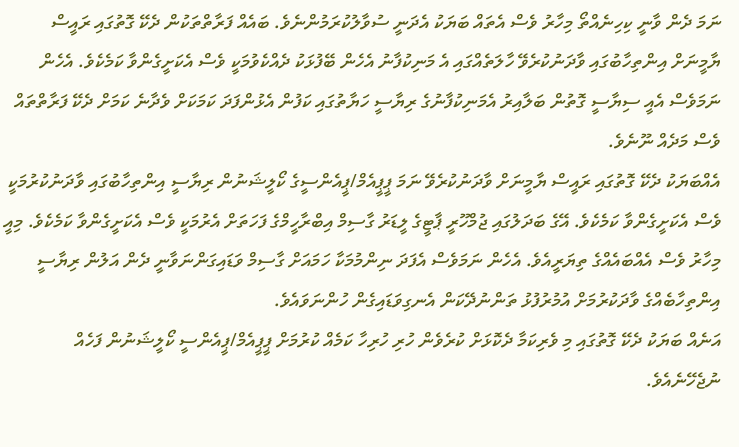ނަމަ ދެން ވާނީ ކިހިނެއްތޯ މިހާރު ވެސް އެތައް ބަޔަކު އެދަނީ ސުވާލުކުރަމުންނެވެ. ބައެއް ފަރާތްތަކުން ދެކޭ ގޮތުގައި ރައީސް ޔާމީނަށް އިންތިހާބުގައި ވާދަނުކުރެވޭ ހާލަތެއްގައި އެ މަނިކުފާނު އެހެން ބޭފުޅަކު ދެއްކެވުމަކީ ވެސް އެކަށީގެންވާ ކަމެކެވެ. އެހެން ނަމަވެސް އެއީ ސިޔާސީ ގޮތުން ބަލާއިރު އެމަނިކުފާނުގެ ރިޔާސީ ހަޔާތުގައި ކަފުން އެޅުންފަދަ ކަމަކަށް ވެދާނެ ކަމަށް ދެކޭ ފަރާތްތައް ވެސް މަދެއް ނޫނެވެ.
އެއްބަޔަކު ދެކޭ ގޮތުގައި ރައީސް ޔާމީނަށް ވާދަނުކުރެވޭ ނަމަ ޕީޕީއެމް/ޕީއެންސީގެ ކޯލީޝަނުން ރިޔާސީ އިންތިހާބުގައި ވާދަނުކުރުމަކީ ވެސް އެކަށީގެންވާ ކަމެކެވެ. އޭގެ ބަދަލުގައި ޖުމްހޫރީ ޕާޓީގެ ލީޑަރު ގާސިމް އިބްރާހީމްގެ ފަހަތަށް އެރުމަކީ ވެސް އެކަށީގެންވާ ކަމެކެވެ. މިއީ މިހާރު ވެސް އެއްބައެއްގެ ތިޔަރީއެވެ. އެހެން ނަމަވެސް އެފަދަ ނިންމުމަކާ ހަމައަށް ގާސިމް ވަޑައިގަންނަވާނީ ދެން އަލުން ރިޔާސީ އިންތިހާބެއްގެ ވާދަކުރުމަށް އުމުރުފުޅު ތަންނުދޭކަން އެނގިވަޑައިގެން ހުންނަވައެވެ.
އަނެއް ބަޔަކު ދެކޭ ގޮތުގައި މި ވެރިކަމާ ދެކޮޅަށް ކުރެވެން ހުރި ހުރިހާ ކަމެއް ކުރުމަށް ޕީޕީއެމް/ޕީއެންސީ ކޯލީޝަނުން ފަހެއް ނުޖެހޭނެއެވެ.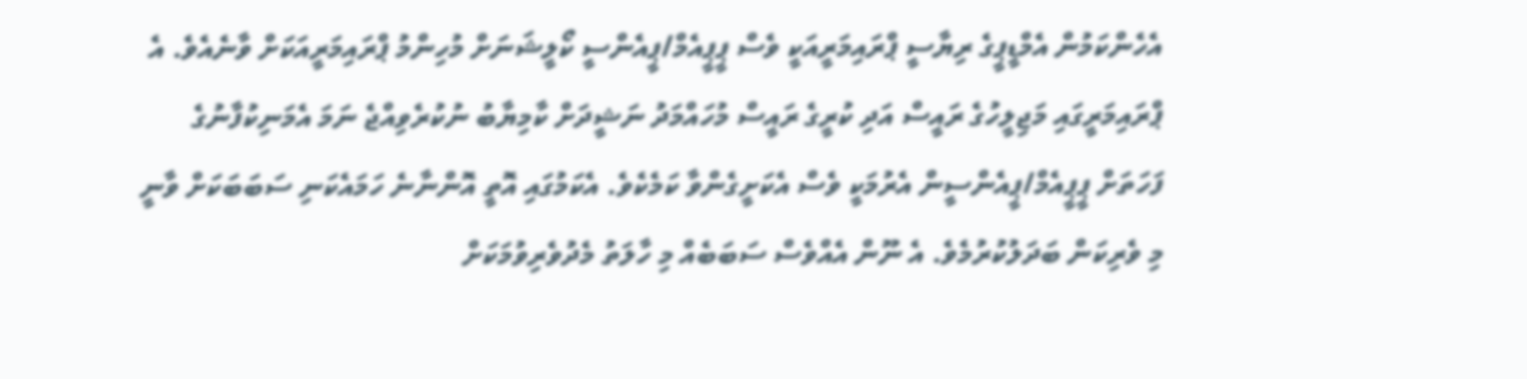އެހެންކަމުން އެމްޑީޕީގެ ރިޔާސީ ޕްރައިމަރީއަކީ ވެސް ޕީޕީއެމް/ޕީއެންސީ ކޯލީޝަނަށް މުހިންމު ޕްރައިމަރީއަކަށް ވާނެއެވެ. އެ ޕްރައިމަރީގައި މަޖިލީހުގެ ރައީސް އަދި ކުރީގެ ރައީސް މުހައްމަދު ނަޝީދަށް ކާމިޔާބު ނުކުރެވިއްޖެ ނަމަ އެމަނިކުފާނުގެ ފަހަތަށް ޕީޕީއެމް/ޕީއެންސީން އެރުމަކީ ވެސް އެކަށީގެންވާ ކަމެކެވެ. އެކަމުގައި އޮތީ އޮންނާނެ ހަމައެކަނި ސަބަބަކަށް ވާނީ މި ވެރިކަން ބަދަލުކުރުމެވެ. އެ ނޫން އެއްވެސް ސަބަބެއް މި ހާލަތު މެދުވެރިވުމަކަށް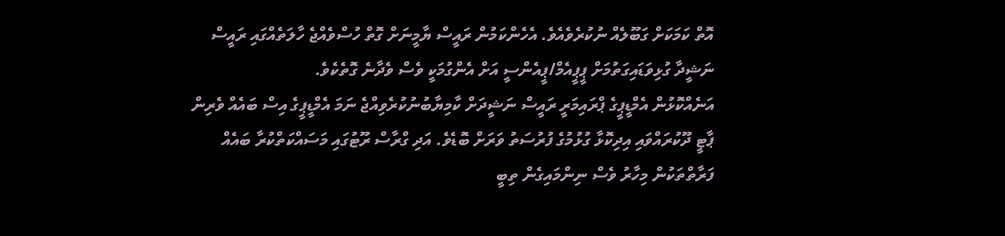އޮތް ކަމަކަށް ގަބޫލެއް ނުކުރެވެއެވެ. އެހެންކަމުން ރައީސް ޔާމީނަށް ގޮތް ހުސްވެއްޖެ ހާލަތެއްގައި ރައީސް ނަޝީދާ ގުޅިވަޑައިގަތުމަށް ޕީޕީއެމް/ޕީއެންސީ އަށް އެންގުމަކީ ވެސް ވެދާނެ ގޮތެކެވެ.
އަނެއްކޮޅުން އެމްޑީޕީގެ ޕްރައިމަރީ ރައީސް ނަޝީދަށް ކާމިޔާބުނުކުރެވިއްޖެ ނަމަ އެމްޑީޕީގެ އިސް ބައެއް ވެރިން ޕާޓީ ދޫކުރައްވައި އިދިކޮޅާ ގުޅުމުގެ ފުރުސަތު ވަރަށް ބޮޑެވެ. އަދި ގްރާސް ރޫޓުގައި މަސައްކަތްކުރާ ބައެއް ފަރާތްތަކުން މިހާރު ވެސް ނިންމައިގެން ތިބީ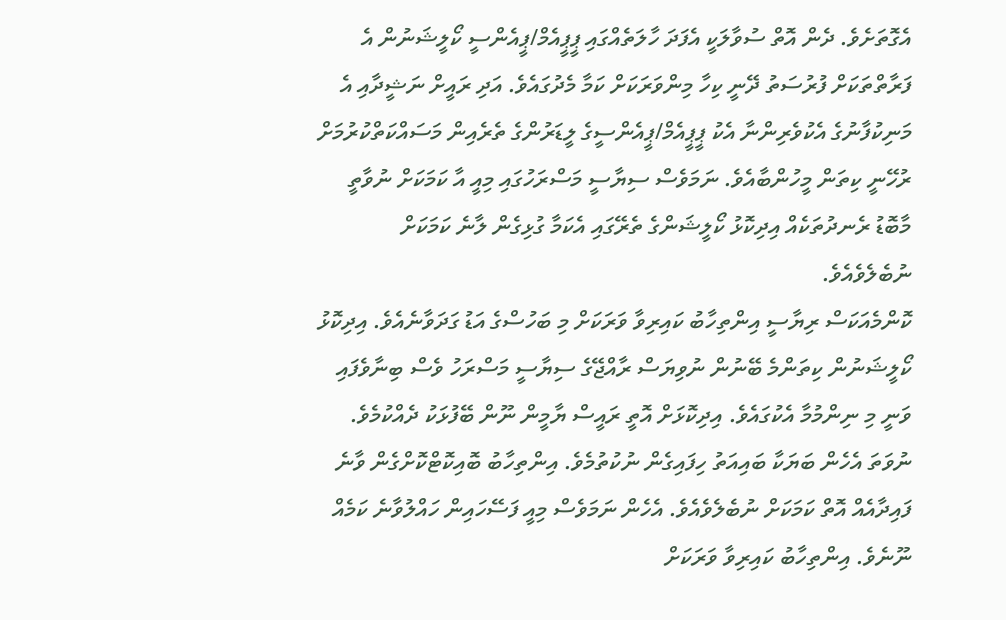އެގޮތަށެވެ. ދެން އޮތް ސުވާލަކީ އެފަދަ ހާލަތެއްގައި ޕީޕީއެމް/ޕީއެންސީ ކޯލީޝަނުން އެ ފަރާތްތަކަށް ފުރުސަތު ދޭނީ ކިހާ މިންވަރަކަށް ކަމާ މެދުގައެވެ. އަދި ރައީށް ނަޝީދާއި އެ މަނިކުފާނުގެ އެކުވެރިންނާ އެކު ޕީޕީއެމް/ޕީއެންސީގެ ލީޑަރުންގެ ތެރެއިން މަސައްކަތްކުރުމަށް ރުހޭނީ ކިތަން މީހުންބާއެވެ. ނަމަވެސް ސިޔާސީ މަސްރަހުގައި މިއީ އާ ކަމަކަށް ނުވާތީ މާބޮޑު ރެނދުތަކެއް އިދިކޮޅު ކޯލީޝަންގެ ތެރޭގައި އެކަމާ ގުޅިގެން ލާނެ ކަމަކަށް ނުބެލެވެއެވެ.
ކޮންމެއަކަސް ރިޔާސީ އިންތިހާބު ކައިރިވާ ވަރަކަށް މި ބަހުސްގެ އަޑު ގަދަވާނެއެވެ. އިދިކޮޅު ކޯލީޝަނުން ކިތަންމެ ބޭނުން ނުވިޔަސް ރާއްޖޭގެ ސިޔާސީ މަސްރަހު ވެސް ބިނާވެފައި ވަނީ މި ނިންމުމާ އެކުގައެވެ. އިދިކޮޅަށް އޮތީ ރައީސް ޔާމީން ނޫން ބޭފުޅަކު ދެއްކުމެވެ. ނުވަތަ އެހެން ބަޔަކާ ބައިއަތު ހިފައިގެން ނުކުތުމެވެ. އިންތިހާބު ބޮއިކޮޓްކޮށްގެން ވާނެ ފައިދާއެއް އޮތް ކަމަކަށް ނުބެލެވެއެވެ. އެހެން ނަމަވެސް މިއީ ފަސޭހައިން ހައްލުވާނެ ކަމެއް ނޫނެވެ. އިންތިހާބު ކައިރިވާ ވަރަކަށް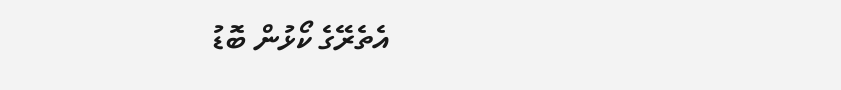އެތެރޭގެ ކޯޅުން ބޮޑު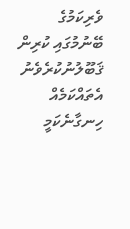ވެރިކަމުގެ ބޭނުމުގައި ކުރިން ޤަބޫލުނުކުރެވެނު އެތައްކަމެއް ހިނގާނެކަމީ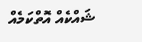ޝައްކެއް އޮތްކަމެއް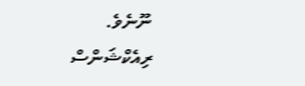ނޫނެވެ.
ރިއެކްޝަންސް